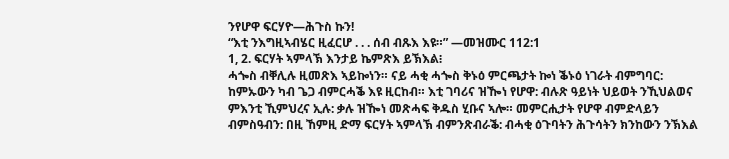ንየሆዋ ፍርሃዮ—ሕጉስ ኩን!
“እቲ ንእግዚኣብሄር ዚፈርሆ . . . ሰብ ብጹእ እዩ።” —መዝሙር 112:1
1, 2. ፍርሃት ኣምላኽ እንታይ ኬምጽእ ይኽእል፧
ሓጐስ ብቐሊሉ ዚመጽእ ኣይኰነን። ናይ ሓቂ ሓጐስ ቅኑዕ ምርጫታት ኰነ ቕኑዕ ነገራት ብምግባር: ከምኡውን ካብ ጌጋ ብምርሓቕ እዩ ዚርከብ። እቲ ገባሪና ዝዀነ የሆዋ: ብሉጽ ዓይነት ህይወት ንኺህልወና ምእንቲ ኺምህረና ኢሉ: ቃሉ ዝዀነ መጽሓፍ ቅዱስ ሂቡና ኣሎ። መምርሒታት የሆዋ ብምድላይን ብምስዓብን: በዚ ኸምዚ ድማ ፍርሃት ኣምላኽ ብምንጽብራቕ: ብሓቂ ዕጉባትን ሕጉሳትን ክንከውን ንኽእል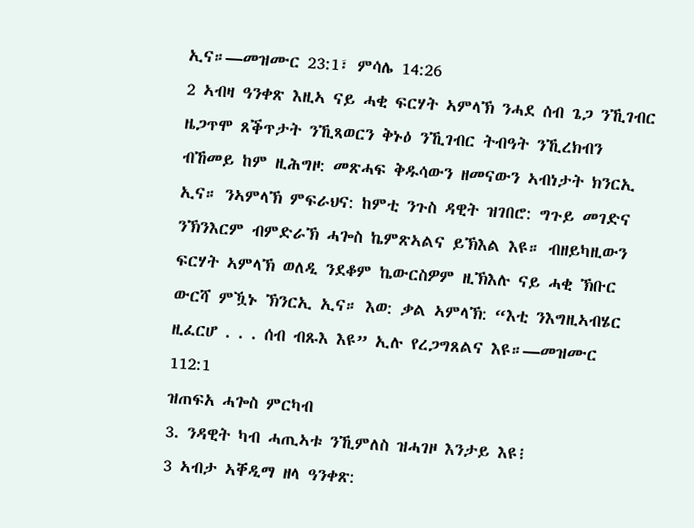ኢና።—መዝሙር 23:1፣ ምሳሌ 14:26
2 ኣብዛ ዓንቀጽ እዚኣ ናይ ሓቂ ፍርሃት ኣምላኽ ንሓደ ሰብ ጌጋ ንኺገብር ዜጋጥሞ ጸቕጥታት ንኺጻወርን ቅኑዕ ንኺገብር ትብዓት ንኺረክብን ብኸመይ ከም ዚሕግዞ: መጽሓፍ ቅዱሳውን ዘመናውን ኣብነታት ክንርኢ ኢና። ንኣምላኽ ምፍራህና: ከምቲ ንጉስ ዳዊት ዝገበሮ: ግጉይ መገድና ንኽንእርም ብምድራኽ ሓጐስ ኬምጽኣልና ይኽእል እዩ። ብዘይካዚውን ፍርሃት ኣምላኽ ወለዲ ንደቆም ኬውርስዎም ዚኽእሉ ናይ ሓቂ ኽቡር ውርሻ ምዃኑ ኽንርኢ ኢና። እወ: ቃል ኣምላኽ: “እቲ ንእግዚኣብሄር ዚፈርሆ . . . ሰብ ብጹእ እዩ” ኢሉ የረጋግጸልና እዩ።—መዝሙር 112:1
ዝጠፍአ ሓጐስ ምርካብ
3. ንዳዊት ካብ ሓጢኣቱ ንኺምለስ ዝሓገዞ እንታይ እዩ፧
3 ኣብታ ኣቐዲማ ዘላ ዓንቀጽ: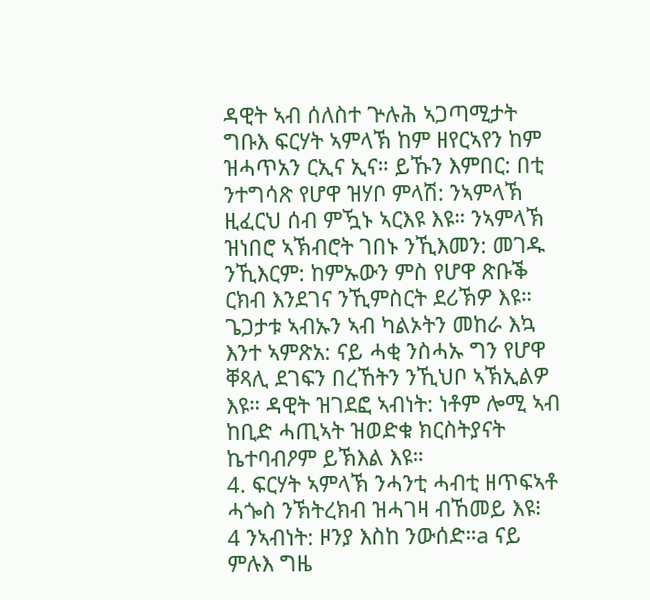ዳዊት ኣብ ሰለስተ ጕሉሕ ኣጋጣሚታት ግቡእ ፍርሃት ኣምላኽ ከም ዘየርኣየን ከም ዝሓጥአን ርኢና ኢና። ይኹን እምበር: በቲ ንተግሳጽ የሆዋ ዝሃቦ ምላሽ: ንኣምላኽ ዚፈርህ ሰብ ምዃኑ ኣርእዩ እዩ። ንኣምላኽ ዝነበሮ ኣኽብሮት ገበኑ ንኺእመን: መገዱ ንኺእርም: ከምኡውን ምስ የሆዋ ጽቡቕ ርክብ እንደገና ንኺምስርት ደሪኽዎ እዩ። ጌጋታቱ ኣብኡን ኣብ ካልኦትን መከራ እኳ እንተ ኣምጽአ: ናይ ሓቂ ንስሓኡ ግን የሆዋ ቐጻሊ ደገፍን በረኸትን ንኺህቦ ኣኽኢልዎ እዩ። ዳዊት ዝገደፎ ኣብነት: ነቶም ሎሚ ኣብ ከቢድ ሓጢኣት ዝወድቁ ክርስትያናት ኬተባብዖም ይኽእል እዩ።
4. ፍርሃት ኣምላኽ ንሓንቲ ሓብቲ ዘጥፍኣቶ ሓጐስ ንኽትረክብ ዝሓገዛ ብኸመይ እዩ፧
4 ንኣብነት: ዞንያ እስከ ንውሰድ።a ናይ ምሉእ ግዜ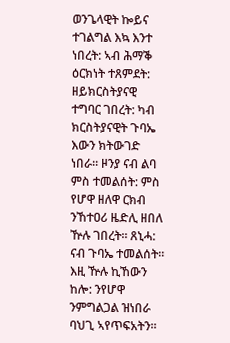ወንጌላዊት ኰይና ተገልግል እኳ እንተ ነበረት: ኣብ ሕማቕ ዕርክነት ተጸምደት: ዘይክርስትያናዊ ተግባር ገበረት: ካብ ክርስትያናዊት ጉባኤ እውን ክትውገድ ነበራ። ዞንያ ናብ ልባ ምስ ተመልሰት: ምስ የሆዋ ዘለዋ ርክብ ንኸተዐሪ ዜድሊ ዘበለ ዅሉ ገበረት። ጸኒሓ: ናብ ጉባኤ ተመልሰት። እዚ ዅሉ ኪኸውን ከሎ: ንየሆዋ ንምግልጋል ዝነበራ ባህጊ ኣየጥፍአትን።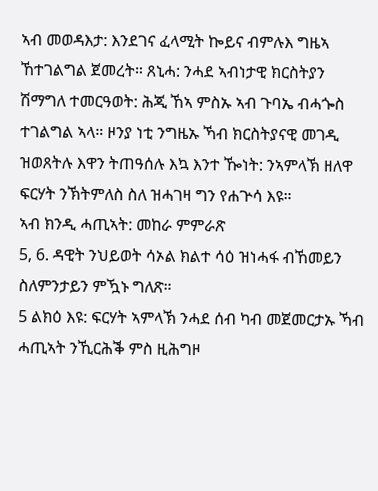ኣብ መወዳእታ: እንደገና ፈላሚት ኰይና ብምሉእ ግዜኣ ኸተገልግል ጀመረት። ጸኒሓ: ንሓደ ኣብነታዊ ክርስትያን ሽማግለ ተመርዓወት: ሕጂ ኸኣ ምስኡ ኣብ ጉባኤ ብሓጐስ ተገልግል ኣላ። ዞንያ ነቲ ንግዜኡ ኻብ ክርስትያናዊ መገዲ ዝወጸትሉ እዋን ትጠዓሰሉ እኳ እንተ ዀነት: ንኣምላኽ ዘለዋ ፍርሃት ንኽትምለስ ስለ ዝሓገዛ ግን የሐጕሳ እዩ።
ኣብ ክንዲ ሓጢኣት: መከራ ምምራጽ
5, 6. ዳዊት ንህይወት ሳኦል ክልተ ሳዕ ዝነሓፋ ብኸመይን ስለምንታይን ምዃኑ ግለጽ።
5 ልክዕ እዩ: ፍርሃት ኣምላኽ ንሓደ ሰብ ካብ መጀመርታኡ ኻብ ሓጢኣት ንኺርሕቕ ምስ ዚሕግዞ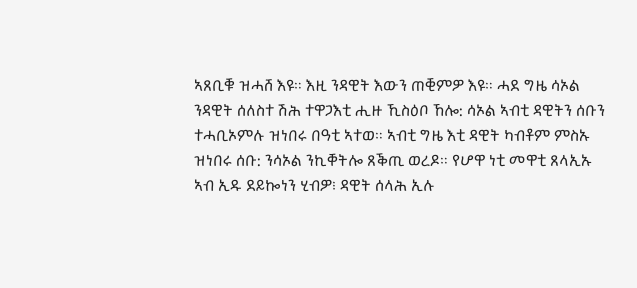ኣጸቢቑ ዝሓሸ እዩ። እዚ ንዳዊት እውን ጠቒምዎ እዩ። ሓደ ግዜ ሳኦል ንዳዊት ሰለስተ ሽሕ ተዋጋእቲ ሒዙ ኺስዕቦ ኸሎ: ሳኦል ኣብቲ ዳዊትን ሰቡን ተሓቢኦምሉ ዝነበሩ በዓቲ ኣተወ። ኣብቲ ግዜ እቲ ዳዊት ካብቶም ምስኡ ዝነበሩ ሰቡ: ንሳኦል ንኪቐትሎ ጸቕጢ ወረዶ። የሆዋ ነቲ መዋቲ ጸላኢኡ ኣብ ኢዱ ደይኰነን ሂብዎ፧ ዳዊት ሰላሕ ኢሉ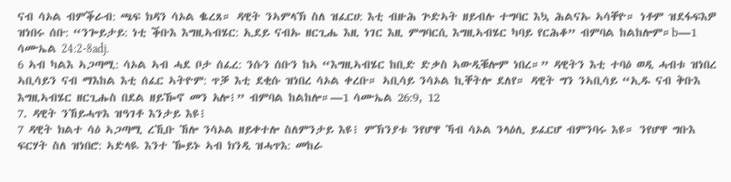ናብ ሳኦል ብምቕራብ: ጫፍ ክዳን ሳኦል ቈረጸ። ዳዊት ንኣምላኽ ስለ ዝፈርሀ: እቲ ብዙሕ ጕድኣት ዘይብሉ ተግባር እኳ ሕልናኡ ኣሳቐዮ። ነቶም ዝደፋፍእዎ ዝነበሩ ሰቡ: “ንጐይታይ: ነቲ ቕቡእ እግዚኣብሄር: ኢደይ ናብኡ ዘርጊሔ እዚ ነገር እዚ ምግባርሲ እግዚኣብሄር ካባይ የርሕቆ” ብምባል ከልከሎም።b—1 ሳሙኤል 24:2-8adj.
6 ኣብ ካልእ ኣጋጣሚ: ሳኦል ኣብ ሓደ ቦታ ሰፈረ: ንሱን ሰቡን ከኣ “እግዚኣብሄር ከቢድ ድቃስ ኣውዲቑሎም ነበረ።” ዳዊትን እቲ ተባዕ ወዲ ሓብቱ ዝነበረ ኣቢሳይን ናብ ማእከል እቲ ሰፈር ኣትዮም: ጥቓ እቲ ደቂሱ ዝነበረ ሳኦል ቀረቡ። ኣቢሳይ ንሳኦል ኪቐትሎ ደለየ። ዳዊት ግን ንኣቢሳይ “ኢዱ ናብ ቅቡእ እግዚኣብሄር ዘርጊሑስ በደል ዘይዀኖ መን አሎ፧” ብምባል ከልከሎ።—1 ሳሙኤል 26:9, 12
7. ዳዊት ንኸይሓጥእ ዝዓገቶ እንታይ እዩ፧
7 ዳዊት ክልተ ሳዕ ኣጋጣሚ ረኺቡ ኸሎ ንሳኦል ዘይቀተሎ ስለምንታይ እዩ፧ ምኽንያቱ ንየሆዋ ኻብ ሳኦል ንላዕሊ ይፈርሆ ብምንባሩ እዩ። ንየሆዋ ግቡእ ፍርሃት ስለ ዝነበሮ: ኣድላዪ እንተ ዀይኑ ኣብ ክንዲ ዝሓጥእ: መከራ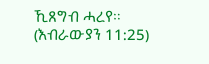ኺጸግብ ሓረየ። (እብራውያን 11:25)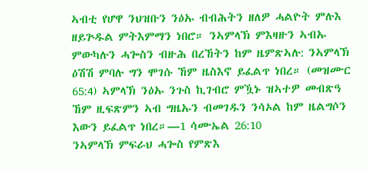ኣብቲ የሆዋ ንህዝቡን ንዕኡ ብብሕትን ዘለዎ ሓልዮት ምሉእ ዘይጕዱል ምትእምማን ነበሮ። ንኣምላኽ ምእዛዙን ኣብኡ ምውካሉን ሓጐስን ብዙሕ በረኸትን ከም ዜምጽኣሉ: ንኣምላኽ ዕሽሽ ምባሉ ግን ሞገሱ ኸም ዜስእኖ ይፈልጥ ነበረ። (መዝሙር 65:4) ኣምላኽ ንዕኡ ንጉስ ኪገብሮ ምዃኑ ዝኣተዎ መብጽዓ ኸም ዚፍጽምን ኣብ ግዜኡን ብመገዱን ንሳኦል ከም ዜልግሶን እውን ይፈልጥ ነበረ።—1 ሳሙኤል 26:10
ንኣምላኽ ምፍራህ ሓጐስ የምጽእ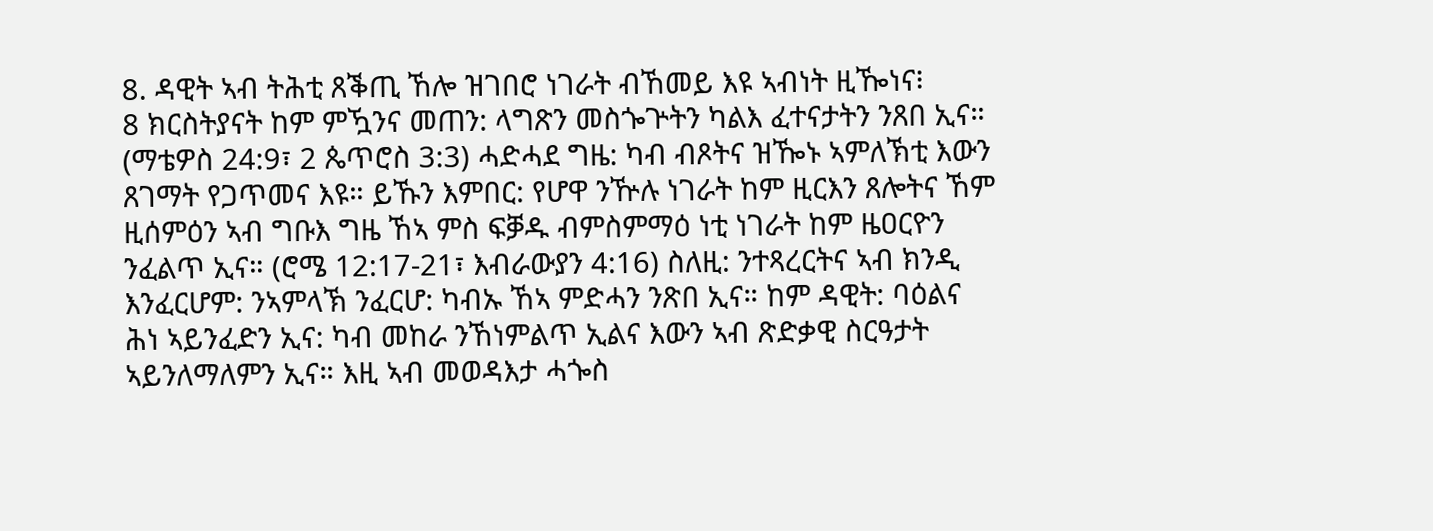8. ዳዊት ኣብ ትሕቲ ጸቕጢ ኸሎ ዝገበሮ ነገራት ብኸመይ እዩ ኣብነት ዚዀነና፧
8 ክርስትያናት ከም ምዃንና መጠን: ላግጽን መስጐጕትን ካልእ ፈተናታትን ንጸበ ኢና። (ማቴዎስ 24:9፣ 2 ጴጥሮስ 3:3) ሓድሓደ ግዜ: ካብ ብጾትና ዝዀኑ ኣምለኽቲ እውን ጸገማት የጋጥመና እዩ። ይኹን እምበር: የሆዋ ንዅሉ ነገራት ከም ዚርእን ጸሎትና ኸም ዚሰምዕን ኣብ ግቡእ ግዜ ኸኣ ምስ ፍቓዱ ብምስምማዕ ነቲ ነገራት ከም ዜዐርዮን ንፈልጥ ኢና። (ሮሜ 12:17-21፣ እብራውያን 4:16) ስለዚ: ንተጻረርትና ኣብ ክንዲ እንፈርሆም: ንኣምላኽ ንፈርሆ: ካብኡ ኸኣ ምድሓን ንጽበ ኢና። ከም ዳዊት: ባዕልና ሕነ ኣይንፈድን ኢና: ካብ መከራ ንኸነምልጥ ኢልና እውን ኣብ ጽድቃዊ ስርዓታት ኣይንለማለምን ኢና። እዚ ኣብ መወዳእታ ሓጐስ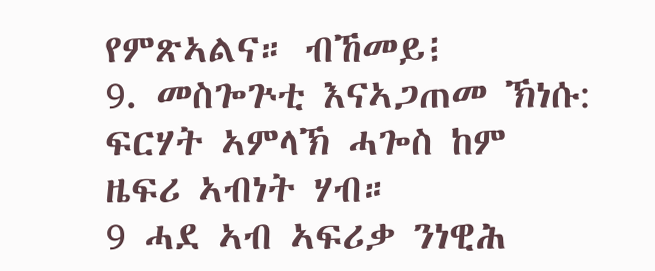የምጽኣልና። ብኸመይ፧
9. መስጐጕቲ እናኣጋጠመ ኽነሱ: ፍርሃት ኣምላኽ ሓጐስ ከም ዜፍሪ ኣብነት ሃብ።
9 ሓደ ኣብ ኣፍሪቃ ንነዊሕ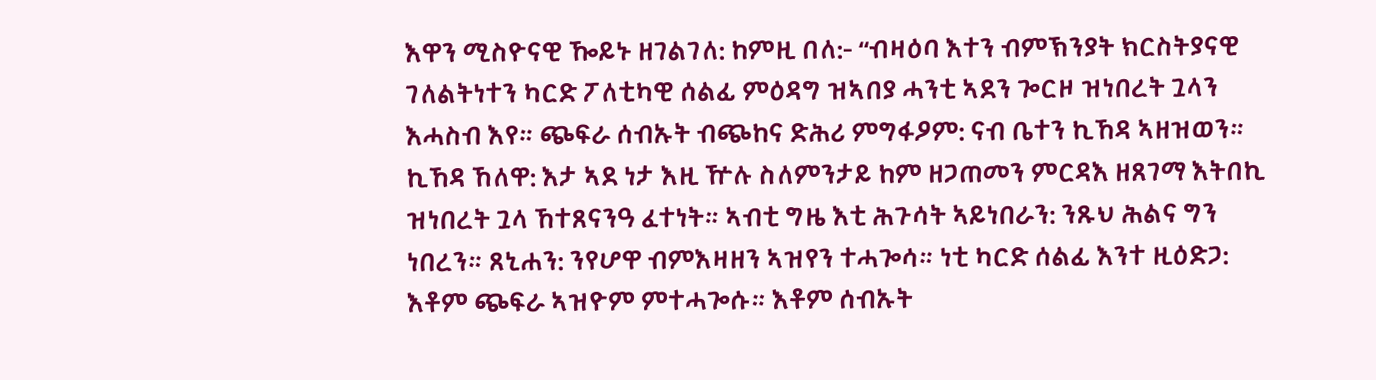እዋን ሚስዮናዊ ዀይኑ ዘገልገለ: ከምዚ በለ:- “ብዛዕባ እተን ብምኽንያት ክርስትያናዊ ገለልትነተን ካርድ ፖለቲካዊ ሰልፊ ምዕዳግ ዝኣበያ ሓንቲ ኣደን ጐርዞ ዝነበረት ጓላን እሓስብ እየ። ጭፍራ ሰብኡት ብጭከና ድሕሪ ምግፋዖም: ናብ ቤተን ኪኸዳ ኣዘዝወን። ኪኸዳ ኸለዋ: እታ ኣደ ነታ እዚ ዅሉ ስለምንታይ ከም ዘጋጠመን ምርዳእ ዘጸገማ እትበኪ ዝነበረት ጓላ ኸተጸናንዓ ፈተነት። ኣብቲ ግዜ እቲ ሕጉሳት ኣይነበራን: ንጹህ ሕልና ግን ነበረን። ጸኒሐን: ንየሆዋ ብምእዛዘን ኣዝየን ተሓጐሳ። ነቲ ካርድ ሰልፊ እንተ ዚዕድጋ: እቶም ጭፍራ ኣዝዮም ምተሓጐሱ። እቶም ሰብኡት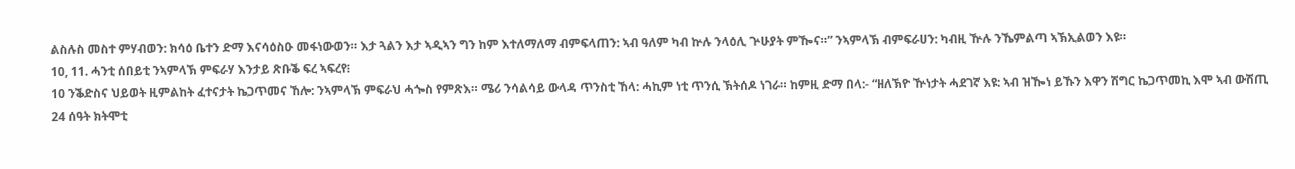ልስሉስ መስተ ምሃብወን: ክሳዕ ቤተን ድማ እናሳዕስዑ መፋነውወን። እታ ጓልን እታ ኣዲኣን ግን ከም እተለማለማ ብምፍላጠን: ኣብ ዓለም ካብ ኵሉ ንላዕሊ ጕሁያት ምዀና።” ንኣምላኽ ብምፍራሀን: ካብዚ ዅሉ ንኼምልጣ ኣኽኢልወን እዩ።
10, 11. ሓንቲ ሰበይቲ ንኣምላኽ ምፍራሃ እንታይ ጽቡቕ ፍረ ኣፍረየ፧
10 ንቕድስና ህይወት ዚምልከት ፈተናታት ኬጋጥመና ኸሎ: ንኣምላኽ ምፍራህ ሓጐስ የምጽእ። ሜሪ ንሳልሳይ ውላዳ ጥንስቲ ኸላ: ሓኪም ነቲ ጥንሲ ኽትሰዶ ነገራ። ከምዚ ድማ በላ:- “ዘለኽዮ ዅነታት ሓደገኛ እዩ: ኣብ ዝዀነ ይኹን እዋን ሽግር ኬጋጥመኪ እሞ ኣብ ውሽጢ 24 ሰዓት ክትሞቲ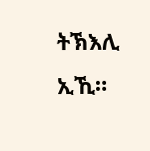ትኽእሊ ኢኺ።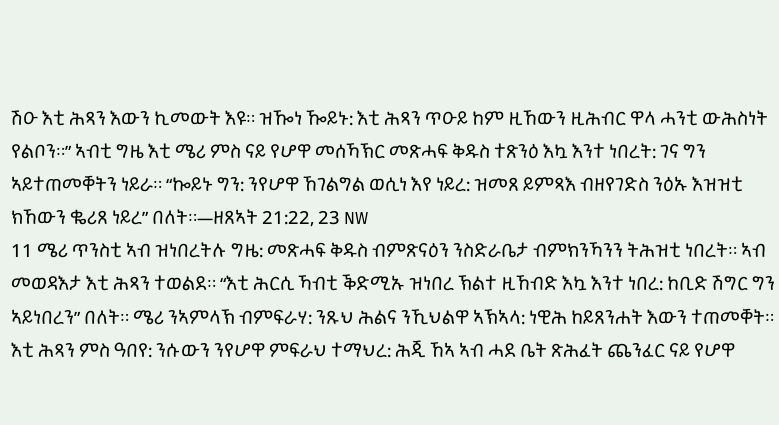ሽዑ እቲ ሕጻን እውን ኪመውት እዩ። ዝዀነ ዀይኑ: እቲ ሕጻን ጥዑይ ከም ዚኸውን ዚሕብር ዋላ ሓንቲ ውሕስነት የልቦን።” ኣብቲ ግዜ እቲ ሜሪ ምስ ናይ የሆዋ መሰኻኽር መጽሓፍ ቅዱስ ተጽንዕ እኳ እንተ ነበረት: ገና ግን ኣይተጠመቐትን ነይራ። “ኰይኑ ግን: ንየሆዋ ኸገልግል ወሲነ እየ ነይረ: ዝመጸ ይምጻእ ብዘየገድስ ንዕኡ እዝዝቲ ክኸውን ቈሪጸ ነይረ” በለት።—ዘጸኣት 21:22, 23 NW
11 ሜሪ ጥንስቲ ኣብ ዝነበረትሉ ግዜ: መጽሓፍ ቅዱስ ብምጽናዕን ንስድራቤታ ብምክንኻንን ትሕዝቲ ነበረት። ኣብ መወዳእታ እቲ ሕጻን ተወልደ። “እቲ ሕርሲ ኻብቲ ቕድሚኡ ዝነበረ ኽልተ ዚኸብድ እኳ እንተ ነበረ: ከቢድ ሽግር ግን ኣይነበረን” በለት። ሜሪ ንኣምላኽ ብምፍራሃ: ንጹህ ሕልና ንኺህልዋ ኣኽኣላ: ነዊሕ ከይጸንሐት እውን ተጠመቐት። እቲ ሕጻን ምስ ዓበየ: ንሱውን ንየሆዋ ምፍራህ ተማህረ: ሕጂ ኸኣ ኣብ ሓደ ቤት ጽሕፈት ጨንፈር ናይ የሆዋ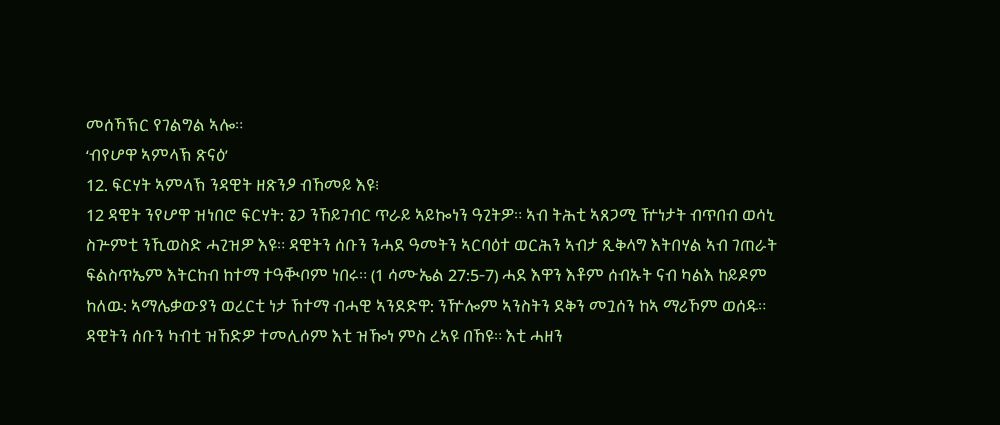መሰኻኽር የገልግል ኣሎ።
‘ብየሆዋ ኣምላኽ ጽናዕ’
12. ፍርሃት ኣምላኽ ንዳዊት ዘጽንዖ ብኸመይ እዩ፧
12 ዳዊት ንየሆዋ ዝነበሮ ፍርሃት: ጌጋ ንኸይገብር ጥራይ ኣይኰነን ዓጊትዎ። ኣብ ትሕቲ ኣጸጋሚ ዅነታት ብጥበብ ወሳኒ ስጕምቲ ንኺወስድ ሓጊዝዎ እዩ። ዳዊትን ሰቡን ንሓደ ዓመትን ኣርባዕተ ወርሕን ኣብታ ጺቅላግ እትበሃል ኣብ ገጠራት ፍልስጥኤም እትርከብ ከተማ ተዓቚቦም ነበሩ። (1 ሳሙኤል 27:5-7) ሓደ እዋን እቶም ሰብኡት ናብ ካልእ ከይዶም ከለዉ: ኣማሌቃውያን ወረርቲ ነታ ኸተማ ብሓዊ ኣንደድዋ: ንዅሎም ኣንስትን ደቅን መጓሰን ከኣ ማሪኾም ወሰዱ። ዳዊትን ሰቡን ካብቲ ዝኸድዎ ተመሊሶም እቲ ዝዀነ ምስ ረኣዩ በኸዩ። እቲ ሓዘን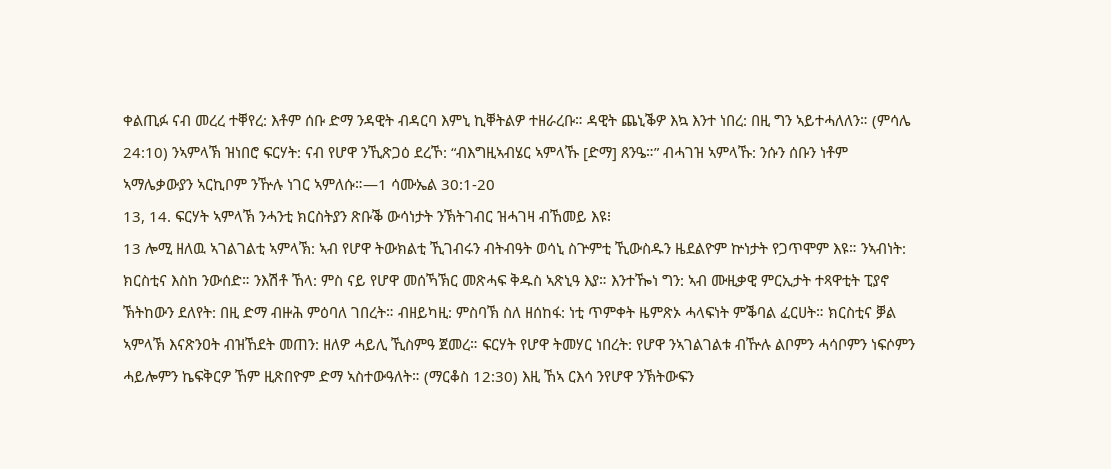ቀልጢፉ ናብ መረረ ተቐየረ: እቶም ሰቡ ድማ ንዳዊት ብዳርባ እምኒ ኪቐትልዎ ተዘራረቡ። ዳዊት ጨኒቕዎ እኳ እንተ ነበረ: በዚ ግን ኣይተሓለለን። (ምሳሌ 24:10) ንኣምላኽ ዝነበሮ ፍርሃት: ናብ የሆዋ ንኺጽጋዕ ደረኾ: “ብእግዚኣብሄር ኣምላኹ [ድማ] ጸንዔ።” ብሓገዝ ኣምላኹ: ንሱን ሰቡን ነቶም ኣማሌቃውያን ኣርኪቦም ንዅሉ ነገር ኣምለሱ።—1 ሳሙኤል 30:1-20
13, 14. ፍርሃት ኣምላኽ ንሓንቲ ክርስትያን ጽቡቕ ውሳነታት ንኽትገብር ዝሓገዛ ብኸመይ እዩ፧
13 ሎሚ ዘለዉ ኣገልገልቲ ኣምላኽ: ኣብ የሆዋ ትውክልቲ ኺገብሩን ብትብዓት ወሳኒ ስጕምቲ ኺውስዱን ዜደልዮም ኵነታት የጋጥሞም እዩ። ንኣብነት: ክርስቲና እስከ ንውሰድ። ንእሽቶ ኸላ: ምስ ናይ የሆዋ መሰኻኽር መጽሓፍ ቅዱስ ኣጽኒዓ እያ። እንተዀነ ግን: ኣብ ሙዚቃዊ ምርኢታት ተጻዋቲት ፒያኖ ኽትከውን ደለየት: በዚ ድማ ብዙሕ ምዕባለ ገበረት። ብዘይካዚ: ምስባኽ ስለ ዘሰከፋ: ነቲ ጥምቀት ዜምጽኦ ሓላፍነት ምቕባል ፈርሀት። ክርስቲና ቓል ኣምላኽ እናጽንዐት ብዝኸደት መጠን: ዘለዎ ሓይሊ ኺስምዓ ጀመረ። ፍርሃት የሆዋ ትመሃር ነበረት: የሆዋ ንኣገልገልቱ ብዅሉ ልቦምን ሓሳቦምን ነፍሶምን ሓይሎምን ኬፍቅርዎ ኸም ዚጽበዮም ድማ ኣስተውዓለት። (ማርቆስ 12:30) እዚ ኸኣ ርእሳ ንየሆዋ ንኽትውፍን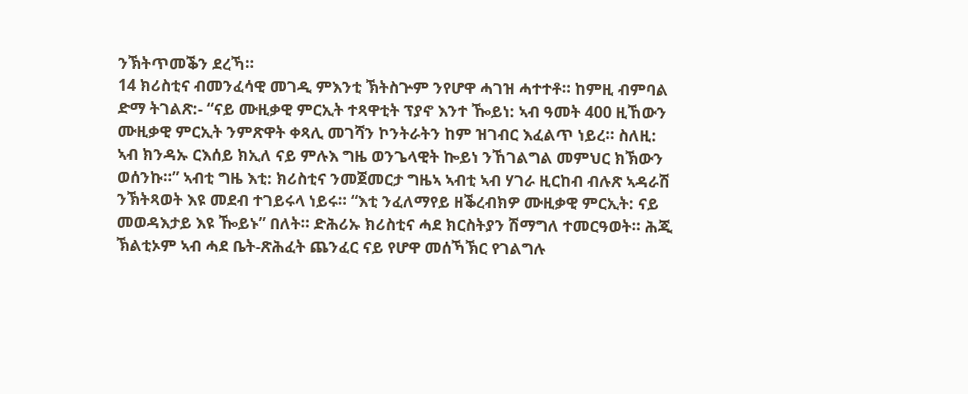ንኽትጥመቕን ደረኻ።
14 ክሪስቲና ብመንፈሳዊ መገዲ ምእንቲ ኽትስጕም ንየሆዋ ሓገዝ ሓተተቶ። ከምዚ ብምባል ድማ ትገልጽ:- “ናይ ሙዚቃዊ ምርኢት ተጻዋቲት ፕያኖ እንተ ዀይነ: ኣብ ዓመት 400 ዚኸውን ሙዚቃዊ ምርኢት ንምጽዋት ቀጻሊ መገሻን ኮንትራትን ከም ዝገብር እፈልጥ ነይረ። ስለዚ: ኣብ ክንዳኡ ርእሰይ ክኢለ ናይ ምሉእ ግዜ ወንጌላዊት ኰይነ ንኸገልግል መምህር ክኽውን ወሰንኩ።” ኣብቲ ግዜ እቲ: ክሪስቲና ንመጀመርታ ግዜኣ ኣብቲ ኣብ ሃገራ ዚርከብ ብሉጽ ኣዳራሽ ንኽትጻወት እዩ መደብ ተገይሩላ ነይሩ። “እቲ ንፈለማየይ ዘቕረብክዎ ሙዚቃዊ ምርኢት: ናይ መወዳእታይ እዩ ዀይኑ” በለት። ድሕሪኡ ክሪስቲና ሓደ ክርስትያን ሽማግለ ተመርዓወት። ሕጂ ኽልቲኦም ኣብ ሓደ ቤት-ጽሕፈት ጨንፈር ናይ የሆዋ መሰኻኽር የገልግሉ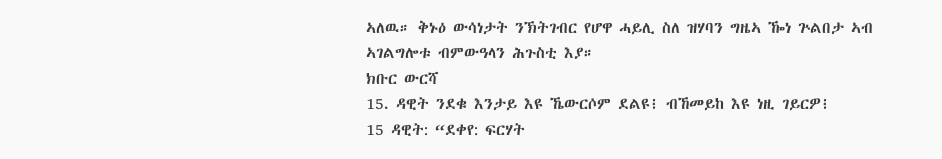ኣለዉ። ቅኑዕ ውሳነታት ንኽትገብር የሆዋ ሓይሊ ስለ ዝሃባን ግዜኣ ዀነ ጕልበታ ኣብ ኣገልግሎቱ ብምውዓላን ሕጉስቲ እያ።
ክቡር ውርሻ
15. ዳዊት ንደቁ እንታይ እዩ ኼውርሶም ደልዩ፧ ብኸመይከ እዩ ነዚ ገይርዎ፧
15 ዳዊት: “ደቀየ: ፍርሃት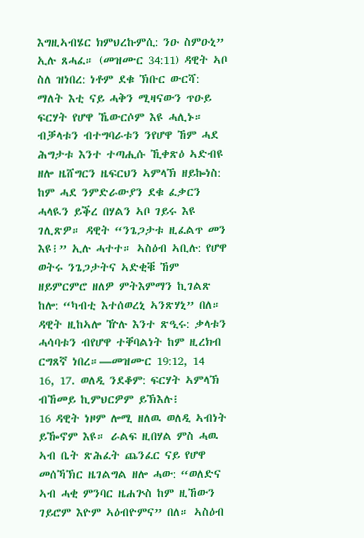እግዚኣብሄር ክምህረኩምሲ: ንዑ ስምዑኒ” ኢሉ ጸሓፈ። (መዝሙር 34:11) ዳዊት ኣቦ ስለ ዝነበረ: ነቶም ደቁ ኽቡር ውርሻ: ማለት እቲ ናይ ሓቅን ሚዛናውን ጥዑይ ፍርሃት የሆዋ ኼውርሶም እዩ ሓሊኑ። ብቓላቱን ብተግባራቱን ንየሆዋ ኸም ሓደ ሕግታቱ እንተ ተጣሒሱ ኺቀጽዕ ኣድብዩ ዘሎ ዜሸግርን ዜፍርህን ኣምላኽ ዘይኰነስ: ከም ሓደ ንምድራውያን ደቁ ፈቃርን ሓላዪን ይቕረ በሃልን ኣቦ ገይሩ እዩ ገሊጽዎ። ዳዊት “ንጌጋታቱ ዚፈልጥ መን እዩ፧” ኢሉ ሓተተ። ኣስዕብ ኣቢሉ: የሆዋ ወትሩ ንጌጋታትና ኣድቂቑ ኸም ዘይምርምሮ ዘለዎ ምትእምማን ኪገልጽ ከሎ: “ካብቲ እተሰወረኒ ኣንጽሃኒ” በለ። ዳዊት ዚከኣሎ ዅሉ እንተ ጽዒሩ: ቃላቱን ሓሳባቱን ብየሆዋ ተቐባልነት ከም ዚረክብ ርግጸኛ ነበረ።—መዝሙር 19:12, 14
16, 17. ወለዲ ንደቆም: ፍርሃት ኣምላኽ ብኸመይ ኪምህርዎም ይኽእሉ፧
16 ዳዊት ነዞም ሎሚ ዘለዉ ወለዲ ኣብነት ይዀኖም እዩ። ራልፍ ዚበሃል ምስ ሓዉ ኣብ ቤት ጽሕፈት ጨንፈር ናይ የሆዋ መሰኻኽር ዜገልግል ዘሎ ሓው: “ወለድና ኣብ ሓቂ ምንባር ዜሐጕስ ከም ዚኸውን ገይሮም እዮም ኣዕብዮምና” በለ። ኣስዕብ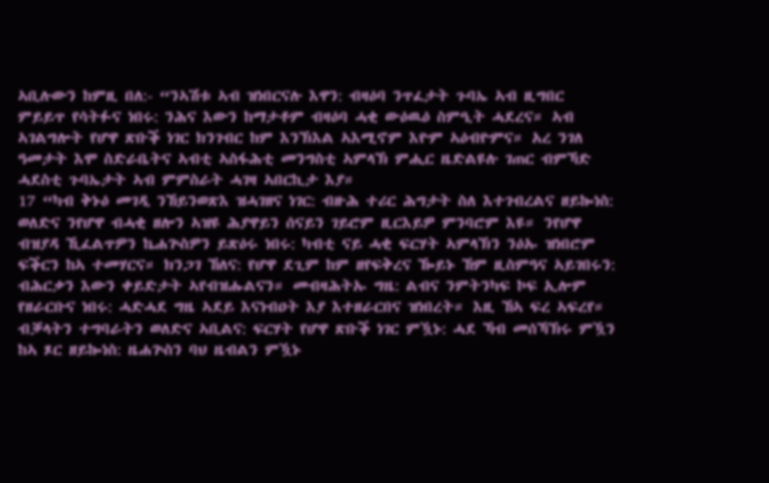ኣቢሉውን ከምዚ በለ:- “ንኣሽቱ ኣብ ዝነበርናሉ እዋን: ብዛዕባ ንጥፈታት ጉባኤ ኣብ ዚግበር ምይይጥ የሳትፉና ነበሩ: ንሕና እውን ከማታቶም ብዛዕባ ሓቂ ውዕዉዕ ስምዒት ሓደረና። ኣብ ኣገልግሎት የሆዋ ጽቡቕ ነገር ክንገብር ከም እንኽእል ኣእሚኖም እዮም ኣዕብዮምና። አረ ንገለ ዓመታት እሞ ስድራቤትና ኣብቲ ኣስፋሕቲ መንግስቲ ኣምላኽ ምሒር ዜድልዩሉ ገጠር ብምኻድ ሓደስቲ ጉባኤታት ኣብ ምምስራት ሓገዛ ኣበርኪታ እያ።
17 “ካብ ቅኑዕ መገዲ ንኸይንወጽእ ዝሓገዘና ነገር: ብዙሕ ተሪር ሕግታት ስለ እተገብረልና ዘይኰነስ: ወለድና ንየሆዋ ብሓቂ ዘሎን ኣዝዩ ሕያዋይን ሰናይን ገይሮም ዚርእይዎ ምንባሮም እዩ። ንየሆዋ ብዝያዳ ኺፈልጥዎን ኬሐጕስዎን ይጽዕሩ ነበሩ: ካብቲ ናይ ሓቂ ፍርሃት ኣምላኽን ንዕኡ ዝነበሮም ፍቕርን ከኣ ተመሃርና። ክንጋገ ኸለና: የሆዋ ደጊም ከም ዘየፍቅረና ዀይኑ ኸም ዚስምዓና ኣይገበሩን: ብሕርቃን እውን ቀይድታት ኣየብዝሑልናን። መብዛሕትኡ ግዜ: ልብና ንምትንካፍ ኮፍ ኢሎም የዘራርቡና ነበሩ: ሓድሓደ ግዜ ኣደይ እናነብዐት እያ እተዘራርበና ዝነበረት። እዚ ኸኣ ፍረ ኣፍረየ። ብቓላትን ተግባራትን ወለድና ኣቢልና: ፍርሃት የሆዋ ጽቡቕ ነገር ምዃኑ: ሓደ ኻብ መሰኻኽሩ ምዃን ከኣ ጾር ዘይኰነስ: ዜሐጕስን ባህ ዜብልን ምዃኑ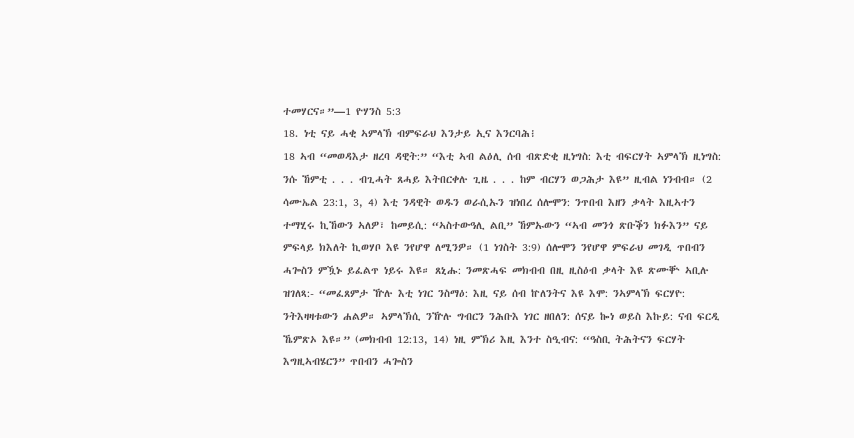ተመሃርና።”—1 ዮሃንስ 5:3
18. ነቲ ናይ ሓቂ ኣምላኽ ብምፍራህ እንታይ ኢና እንርባሕ፧
18 ኣብ “መወዳእታ ዘረባ ዳዊት:” “እቲ ኣብ ልዕሊ ሰብ ብጽድቂ ዚነግስ: እቲ ብፍርሃት ኣምላኽ ዚነግስ: ንሱ ኸምቲ . . . ብጊሓት ጸሓይ እትበርቀሉ ጊዜ . . . ከም ብርሃን ወጋሕታ እዩ” ዚብል ነንብብ። (2 ሳሙኤል 23:1, 3, 4) እቲ ንዳዊት ወዱን ወራሲኡን ዝነበረ ሰሎሞን: ንጥበብ እዘን ቃላት እዚኣተን ተማሂሩ ኪኸውን ኣለዎ፣ ከመይሲ: “ኣስተውዓሊ ልቢ” ኸምኡውን “ኣብ መንጎ ጽቡቕን ክፉእን” ናይ ምፍላይ ክእለት ኪወሃቦ እዩ ንየሆዋ ለሚንዎ። (1 ነገስት 3:9) ሰሎሞን ንየሆዋ ምፍራህ መገዲ ጥበብን ሓጐስን ምዃኑ ይፈልጥ ነይሩ እዩ። ጸኒሑ: ንመጽሓፍ መክብብ በዚ ዚስዕብ ቃላት እዩ ጽሙቝ ኣቢሉ ዝገለጻ:- “መፈጸምታ ዅሉ እቲ ነገር ንስማዕ: እዚ ናይ ሰብ ኵለንትና እዩ እሞ: ንኣምላኽ ፍርሃዮ: ንትእዛዛቱውን ሐልዎ። ኣምላኽሲ ንዅሉ ግብርን ንሕቡእ ነገር ዘበለን: ሰናይ ኰነ ወይስ እኩይ: ናብ ፍርዲ ኼምጽኦ እዩ።” (መክብብ 12:13, 14) ነዚ ምኽሪ እዚ እንተ ስዒብና: “ዓስቢ ትሕትናን ፍርሃት እግዚኣብሄርን” ጥበብን ሓጐስን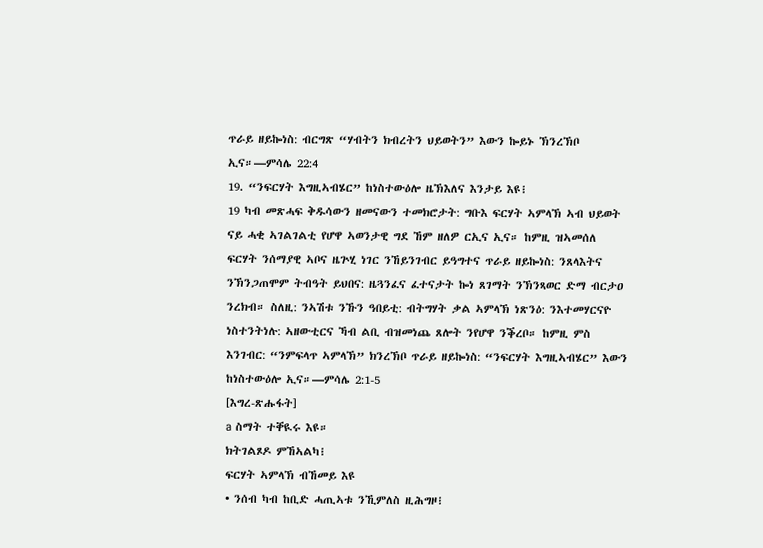ጥራይ ዘይኰነስ: ብርግጽ “ሃብትን ክብረትን ህይወትን” እውን ኰይኑ ኽንረኽቦ ኢና።—ምሳሌ 22:4
19. “ንፍርሃት እግዚኣብሄር” ከነስተውዕሎ ዜኽእለና እንታይ እዩ፧
19 ካብ መጽሓፍ ቅዱሳውን ዘመናውን ተመክሮታት: ግቡእ ፍርሃት ኣምላኽ ኣብ ህይወት ናይ ሓቂ ኣገልገልቲ የሆዋ ኣወንታዊ ግደ ኸም ዘለዎ ርኢና ኢና። ከምዚ ዝኣመሰለ ፍርሃት ንሰማያዊ ኣቦና ዜጕሂ ነገር ንኸይንገብር ይዓግተና ጥራይ ዘይኰነስ: ንጸላእትና ንኽንጋጠሞም ትብዓት ይህበና: ዜጓንፈና ፈተናታት ኰነ ጸገማት ንኽንጻወር ድማ ብርታዐ ንረክብ። ስለዚ: ንኣሽቱ ንኹን ዓበይቲ: ብትግሃት ቃል ኣምላኽ ነጽንዕ: ንእተመሃርናዮ ነስተንትነሉ: ኣዘውቲርና ኻብ ልቢ ብዝመነጨ ጸሎት ንየሆዋ ንቕረቦ። ከምዚ ምስ እንገብር: “ንምፍላጥ ኣምላኽ” ክንረኽቦ ጥራይ ዘይኰነስ: “ንፍርሃት እግዚኣብሄር” እውን ከነስተውዕሎ ኢና።—ምሳሌ 2:1-5
[እግረ-ጽሑፋት]
a ስማት ተቐዪሩ እዩ።
ክትገልጾዶ ምኸኣልካ፧
ፍርሃት ኣምላኽ ብኸመይ እዩ
• ንሰብ ካብ ከቢድ ሓጢኣቱ ንኺምለስ ዚሕግዞ፧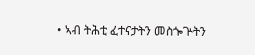• ኣብ ትሕቲ ፈተናታትን መስጐጕትን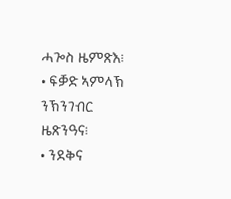ሓጐስ ዜምጽእ፧
• ፍቓድ ኣምላኽ ንኽንገብር ዜጽንዓና፧
• ንደቅና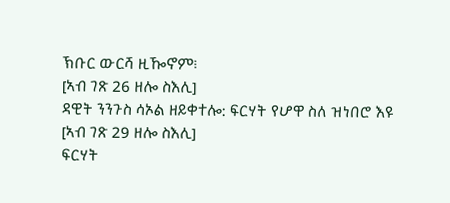ኽቡር ውርሻ ዚዀኖም፧
[ኣብ ገጽ 26 ዘሎ ስእሊ]
ዳዊት ንንጉስ ሳኦል ዘይቀተሎ: ፍርሃት የሆዋ ስለ ዝነበሮ እዩ
[ኣብ ገጽ 29 ዘሎ ስእሊ]
ፍርሃት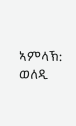ኣምላኽ: ወለዲ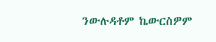ንውሉዳቶም ኬውርስዎም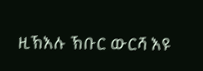ዚኽእሉ ኽቡር ውርሻ እዩ